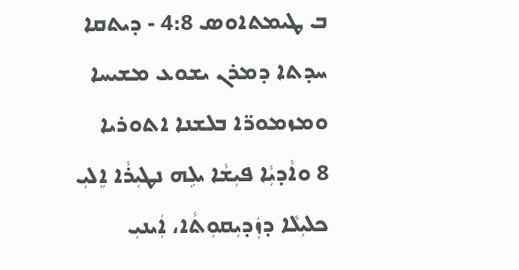ܒ ܛܝܡܬܐܘܣ 4:8 - ܕܝܬܩܐ ܚܕܬܐ ܕܡܪܢ ܝܫܘܥ ܡܫܝܚܐ ܘܡܙܡܘܪ̈ܐ ܒܠܫܢܐ ܐܬܘܪܝܐ
8 ܘܐܵܕܝܼܵܐ ܦܝܼܫܵܐ ܝܠܹܗ ܢܛܝܼܪܵܐ ܐܸܠܝܼ ܟܠܝܼܠܵܐ ܕܙܲܕܝܼܩܘܼܬܵ‌ܐ، ܐܲܝܢܝܼ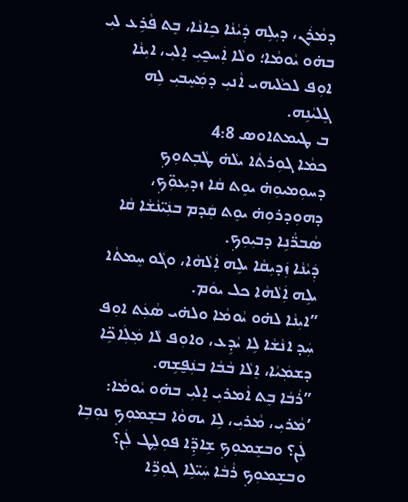ܕܡܵܪܲܢ، ܕܝܼܠܹܗ ܕܲܝܵܢܵܐ ܟܹܐܢܵܐ، ܒܸܬ ܦܵܪܹܥ ܠܝܼ ܒܗ̇ܘ ܝܵܘܡܵܐ؛ ܘܠܵܐ ܐܲܚܟ̰ܝܼ ܐܸܠܝܼ، ܐܝܼܢܵܐ ܐܘܼܦ ܠܟܠܵܝܗ‌ܝ ܐܵܢܝܼ ܕܡܲܚܸܒܝܼ ܠܹܗ ܓܸܠܝܵܢܹܗ.
ܒ ܛܝܡܬܐܘܣ 4:8
ܟܡܵܐ ܓܘܼܪܬܵ‌ܐ ܝܠܵܗ̇ ܛܵܒ݂ܬܘܼܟ݂ ܕܚܘܼܡܝܘܼܗ̇ ܝܘܸܬ ܩܵܐ ܙܕܝܼܥܘܼ̈ܟ݂، ܕܗܘܼܕܪܘܼܗ̇ ܝܘܸܬ ܩܲܕܡ ܒܢܲܝ̈ܢܵܫܵܐ ܩܵܐ ܣܵܒܪ̈ܵܢܹܐ ܕܒܝܼܘܼܟ݂.
ܕܲܝܵܢܵܐ ܙܲܕܝܼܩܵܐ ܝܠܹܗ ܐܲܠܵܗܵܐ، ܘܓܵܘ ܚܸܡܬܵ‌ܐ ܝܠܹܗ ܐܲܠܵܗܵܐ ܟܠ ܝܘܿܡ.
”ܐܝܼܢܵܐ ܠܗ̇ܘ ܝܵܘܡܵܐ ܘܠܗ̇ܝ ܣܵܥܲܬ ܐܘܼܦ ܚܲܕ ܐܢܵܫܵܐ ܠܹܐ ܝܵܕܹܥ، ܘܐܘܼܦ ܠܵܐ ܡܲܠܲܐܟܹ̈ܐ ܕܫܡܲܝܵܐ، ܐܸܠܵܐ ܒܵܒܵܐ ܒܢܲܦ̮ܫܹܗ.
”ܪܵܒܵܐ ܒܸܬ ܐܵܡܪܝܼ ܐܸܠܝܼ ܒܗ̇ܘ ܝܵܘܡܵܐ: ’ܡܵܪܝܼ، ܡܵܪܝܼ، ܠܹܐ ܝܗܘܵܐ ܒܫܸܡܘܼܟ݂ ܢܘܼܒܹܐ ܠܲܢ؟ ܘܒܫܸܡܘܼܟ݂ ܫܹܐܕܹ̈ܐ ܦܘܼܠܸܛ ܠܲܢ؟ ܘܒܫܸܡܘܼܟ݂ ܪܵܒܵܐ ܚܲܝ̈ܠܹܐ ܓܘܼܪܹ̈ܐ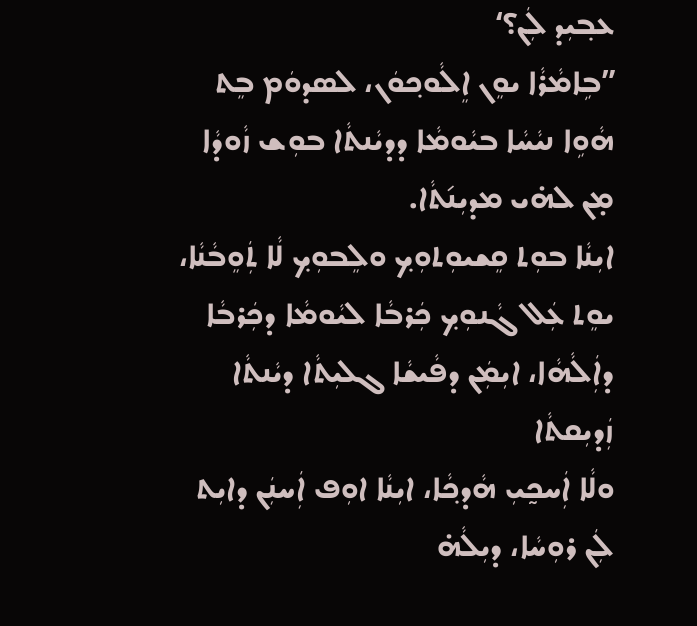ܥܒ݂ܝܼܕ ܠܲܢ؟‘
”ܒܹܐܡܵܪܵܐ ܝܘܸܢ ܐܸܠܵܘܟ݂ܘܿܢ، ܠܣܕܘܿܡ ܒܸܬ ܗܵܘܹܐ ܢܝܵܚܵܐ ܒܝܵܘܡܵܐ ܕܕܝܵܢܬܵ‌ܐ ܒܘܼܫ ܙܵܘܕܵܐ ܡ̣ܢ ܠܗ̇ܝ ܡܕܝܼܢ݇ܬܵ‌ܐ.
ܐܝܼܢܵܐ ܒܘܼܬ ܩܸܫܝܘܼܬܘܼܟ݂ ܘܠܸܒܘܼܟ݂ ܠܵܐ ܬܲܘܸܒܵܢܵܐ، ܝܘܸܬ ܥܲܠ ܓܵܢܘܼܟ݂ ܟܲܪܒܵܐ ܠܝܵܘܡܵܐ ܕܟܲܪܒܵܐ ܕܐܲܠܵܗܵܐ، ܐܝܼܡܲܢ ܕܦܵܝܫܵܐ ܓܠܝܼܬܵ‌ܐ ܕܝܵܢܬܵ‌ܐ ܙܲܕܝܼܩܬܵ‌ܐ
ܘܠܵܐ ܐܲܚܟ̰ܝܼ ܗܵܕܟ݂ܵܐ، ܐܝܼܢܵܐ ܐܘܼܦ ܐܲܚܢܲܢ ܕܐܝܼܬ ܠܲܢ ܪܘܼܚܵܐ، ܕܝܼܠܵܗ̇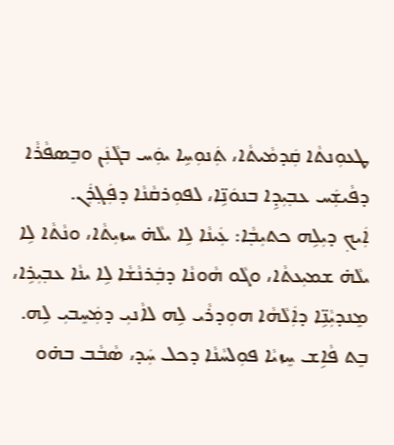ܛܥܘܼܢܬܵ‌ܐ ܩܲܕܡܵܝܬܵ‌ܐ، ܬܲܢܘܼܚܹܐ ܝܘܲܚ ܒܓܵܢܲܢ ܘܒܸܣܦܵܪܵܐ ܕܦܵܝܫܲܚ ܥܒ݂ܝܼܕܹܐ ܒܢܘܿܢܹ̈ܐ، ܠܦܘܼܪܩܵܢܵܐ ܕܦܲܓ݂ܪܲܢ.
ܐܲܝܟ݂ ܕܝܼܠܹܗ ܟܬܝܼܒ݂ܵܐ: ܥܲܝܢܵܐ ܠܹܐ ܝܠܵܗ̇ ܚܙܝܼܬܵ‌ܐ، ܘܢܵܬܵ‌ܐ ܠܹܐ ܝܠܵܗ̇ ܫܡܝܼܥܬܵ‌ܐ، ܘܓܵܘ ܗܵܘܢܵܐ ܕܒܲܪܢܵܫܵܐ ܠܹܐ ܝܢܵܐ ܥܒ݂ܝܼܪܹܐ، ܡܸܢܕܝܼܵܢܹ̈ܐ ܕܐܲܠܵܗܵܐ ܗܘܼܕܪܵܝ ܠܹܗ ܠܐܵܢܝܼ ܕܡܲܚܸܒܝܼ ܠܹܗ.
ܒܸܬ ܦܵܐܹܫ ܚܸܙܝܵܐ ܦܘܼܠܚܵܢܵܐ ܕܟܠ ܚܲܕ، ܣܵܒܵܒ ܒܗ̇ܘ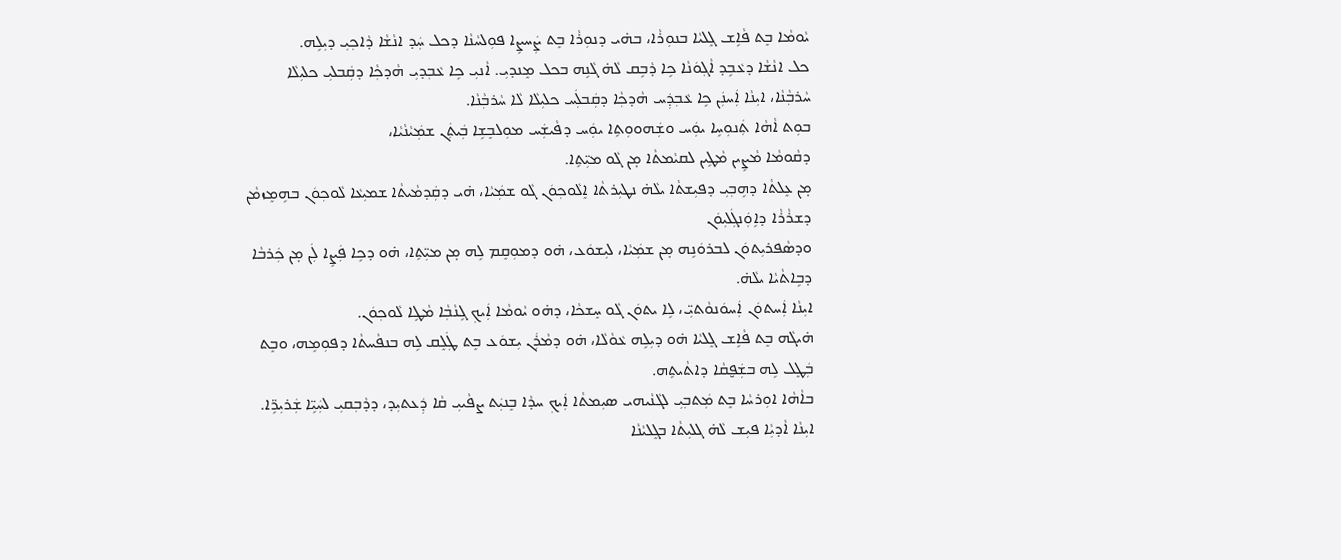ܝܵܘܡܵܐ ܒܸܬ ܦܵܐܹܫ ܓܸܠܝܵܐ ܒܢܘܼܪܵܐ، ܒܗ̇ܝ ܕܢܘܼܪܵܐ ܒܸܬ ܨܲܚܨܹܐ ܦܘܼܠܚܵܢܵܐ ܕܟܠ ܚܲܕ ܐܢܵܫܵܐ ܕܵܐܟ݂ܝܼ ܕܝܼܠܹܗ.
ܟܠ ܐܢܵܫܵܐ ܕܥܵܒܹܕ ܐܵܓ݂ܘܿܢܵܐ ܟܹܐ ܕܵܒܹܩ ܠܵܗ̇ ܓܵܢܹܗ ܒܟܠ ܡܸܢܕܝܼ. ܐܵܢܝܼ ܟܹܐ ܥܵܒ݂ܕܝܼ ܗܵܕܟ݂ܵܐ ܕܩܲܒܠܝܼ ܟܠܝܼܠܵܐ ܚܵܪܒ݂ܵܢܵܐ، ܐܝܼܢܵܐ ܐܲܚܢܲܢ ܟܹܐ ܥܵܒ݂ܕܲܚ ܗܵܕܟ݂ܵܐ ܕܩܲܒܠܲܚ ܟܠܝܼܠܵܐ ܠܵܐ ܚܵܪܒ݂ܵܢܵܐ.
ܒܘܼܬ ܐܵܗܵܐ ܬܲܢܘܼܚܹܐ ܝܘܲܚ ܘܫܲܗܘܘܼܬܹ‌ܐ ܝܘܲܚ ܕܦܵܝܫܲܚ ܡܘܼܠܒܸܫܹܐ ܒܲܝܬܲܢ ܫܡܲܝܵܢܵܝܵܐ،
ܕܩܵܘܡܵܐ ܡܵܨܹܝܢ ܡܵܛܹܝܢ ܠܩܝܵܡܬܵ‌ܐ ܡ̣ܢ ܓܵܘ ܡܝܼ̈ܬܹ‌ܐ.
ܡ̣ܢ ܥܸܠܬܵ‌ܐ ܕܗܹܒ݂ܝܼ ܕܦܝܼܫܬܵ‌ܐ ܝܠܵܗ̇ ܢܛܝܼܪܬܵ‌ܐ ܐܸܠܵܘܟ݂ܘܿܢ ܓܵܘ ܫܡܲܝܵܐ، ܗ̇ܝ ܕܩܲܕܡܵܝܬܵ‌ܐ ܫܡܝܼܥܵܐ ܠܵܘܟ݂ܘܿܢ ܒܗܹܡܸܙܡܵܢ ܕܫܪܵܪܵܐ ܕܐܹܘܲܢܓܲܠܝܼܘܿܢ
ܘܕܣܵܦܪܝܼܬܘܿܢ ܠܒܪܘܿܢܹܗ ܡ̣ܢ ܫܡܲܝܵܐ، ܠܝܼܫܘܿܥ، ܗ̇ܘ ܕܡܘܼܩܸܡ ܠܹܗ ܡ̣ܢ ܡܝܼ̈ܬܹ‌ܐ، ܗ̇ܘ ܕܟܹܐ ܦܲܨܹܐ ܠܲܢ ܡ̣ܢ ܟܲܪܒܵܐ ܕܒܹܐܬܵܝܵܐ ܝܠܵܗ̇.
ܐܝܼܢܵܐ ܐܲܚܬܘܿܢ ܐܲܚܘܿܢܘܵܬ‌ܝܼ̈، ܠܹܐ ܝܬܘܿܢ ܓܵܘ ܚܸܫܟܵܐ، ܕܗ̇ܘ ܝܵܘܡܵܐ ܐܲܝܟ݂ ܓܹܢܵܒ݂ܵܐ ܡܵܛܹܐ ܠܵܘܟ݂ܘܿܢ.
ܗ̇ܝܓܵܗ ܒܸܬ ܦܵܐܹܫ ܓܸܠܝܵܐ ܗ̇ܘ ܕܝܼܠܹܗ ܥܵܘܵܠܵܐ، ܗ̇ܘ ܕܡܵܪܲܢ ܝܼܫܘܿܥ ܒܸܬ ܛܲܠܸܩ ܠܹܗ ܒܢܦܵܚܬܵ‌ܐ ܕܦܘܼܡܹܗ، ܘܒܸܬ ܒܲܛܸܠ ܠܹܗ ܒܫܲܦ̮ܩܵܐ ܕܐܬܵܝܬܹܗ.
ܒܐܵܗܵܐ ܐܘܼܪܚܵܐ ܒܸܬ ܡܲܬܒ݂ܝܼ ܠܓܵܢܵܝܗ‌ܝ ܣܝܼܡܬܵ‌ܐ ܐܲܝܟ݂ ܚܕܵܐ ܒܸܢܝܲܬ ܨܦܵܝܝܼ ܩܵܐ ܕܲܥܬܝܼܕ، ܕܕܵܒ݂ܩܝܼ ܠܚܲܝܹ̈ܐ ܫܲܪܝܼܪܹ̈ܐ.
ܐܝܼܢܵܐ ܐܵܕܝܼܵܐ ܦܝܼܫ ܠܵܗ̇ ܓܠܝܼܬܵ‌ܐ ܒܓܸܠܝܵܢܵܐ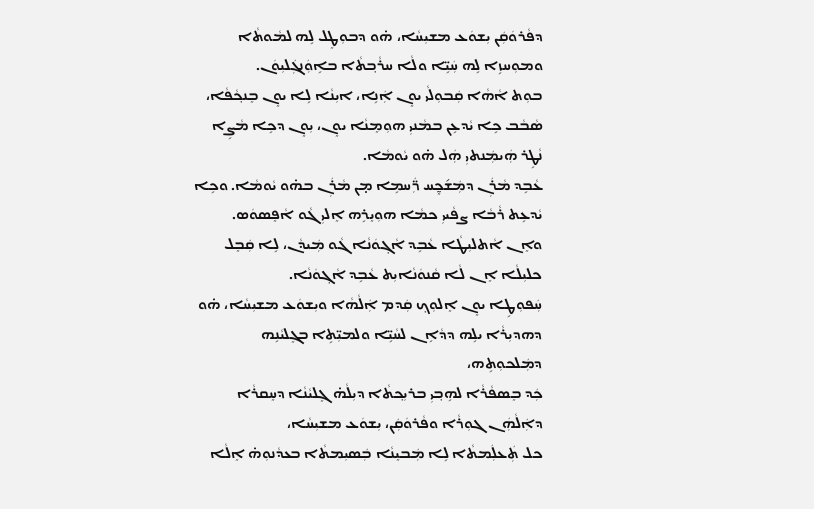ܕܦܵܪܘܿܩܲܢ ܝܼܫܘܿܥ ܡܫܝܼܚܵܐ، ܗ̇ܘ ܕܒܘܼܛܸܠ ܠܹܗ ܠܡܵܘܬܵ‌ܐ ܘܡܘܼܚܙܹܐ ܠܹܗ ܚܲܝܹ̈ܐ ܘܠܵܐ ܚܪܵܒ݂ܬܵ‌ܐ ܒܐܹܘܲܢܓܲܠܝܼܘܿܢ.
ܒܘܼܬ ܐܵܗܵܐ ܩܲܒܘܼܠܵܝ ܝܘܸܢ ܐܲܢܹܐ، ܐܝܼܢܵܐ ܠܹܐ ܝܘܸܢ ܒܸܢܟ݂ܵܦܵܐ، ܣܵܒܵܒ ܟܹܐ ܝܵܕܥܹܢ ܒܡܵܢܝܼ ܗܘܼܡܸܢܵܐ ܝܘܸܢ، ܝܼܘܸܢ ܕܟܹܐ ܡܵܨܹܐ ܢܵܛܹܪ ܗܲܝܡܲܢܬ‌ܝܼ ܗܲܠ ܗ̇ܘ ܝܵܘܡܵܐ.
ܥܵܒܹܕ ܡܵܪܲܢ ܕܡܲܫ݇ܟ̰ܸܚ ܪ̈ܲܚܡܹܐ ܡ̣ܢ ܡܵܪܲܢ ܒܗ̇ܘ ܝܵܘܡܵܐ. ܘܟܹܐ ܝܵܕܥܹܬ ܪܵܒܵܐ ܨܦܵܝܝܼ ܟܡܵܐ ܗܘܼܝܸܪܹܗ ܐܸܠܝܼ ܓܵܘ ܐܵܦܸܣܘܿܣ.
ܘܐܸܢ ܐܵܬܠܝܼܛܵܐ ܥܵܒܹܕ ܐܵܓ݂ܘܿܢܵܐ ܓܵܘ ܡܲܝܕܵܢ، ܠܹܐ ܩܲܒܸܠ ܟܠܝܼܠܵܐ ܐܸܢ ܠܵܐ ܩܵܢܘܿܢܵܐܝܼܬ ܥܵܒܹܕ ܐܵܓ݂ܘܿܢܵܐ.
ܚܲܦܘܼܛܹܐ ܝܘܸܢ ܐܸܠܘܼܟ݂ ܩܲܕܡ ܐܲܠܵܗܵܐ ܘܝܼܫܘܿܥ ܡܫܝܼܚܵܐ، ܗ̇ܘ ܕܗܕܝܼܪܵܐ ܝܠܹܗ ܕܕܵܐܹܢ ܠܚܵܝܹ̈ܐ ܘܠܡܝܼ̈ܬܹ‌ܐ ܒܓܸܠܝܵܢܹܗ ܕܡܲܠܟܘܼܬܹܗ،
ܟܲܕ ܒܸܣܦܵܪܵܐ ܠܗܹܒ݂ܝܼ ܒܪܝܼܟ݂ܬܵ‌ܐ ܕܝܼܠܵܗ̇ ܓܸܠܝܵܢܵܐ ܕܚܸܩܪܵܐ ܕܐܲܠܵܗܲܢ ܓܘܼܪܵܐ ܘܦܵܪܘܿܩܲܢ، ܝܼܫܘܿܥ ܡܫܝܼܚܵܐ،
ܟܠ ܬܲܥܠܲܡܬܵ‌ܐ ܠܹܐ ܡܲܒܝܸܢܵܐ ܒܲܣܝܼܡܬܵ‌ܐ ܒܥܕܵܢܘܼܗ̇ ܐܸܠܵܐ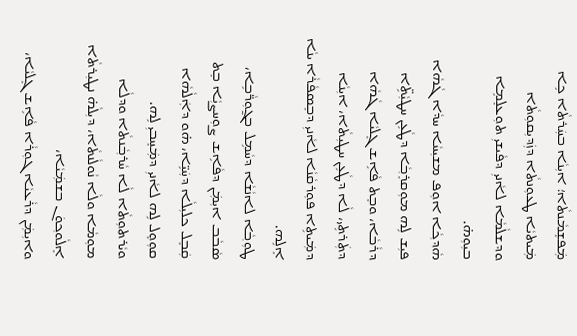ܡܲܦܫܸܡܵܢܬܵ‌ܐ؛ ܐܝܼܢܵܐ ܒܚܲܪܬܵ‌ܐ ܟܹܐ ܡܲܝܬܝܵܐ ܛܥܘܼܢܬܵ‌ܐ ܕܙܲܕܝܼܩܘܼܬܵ‌ܐ ܘܕܫܠܵܡܵܐ ܠܐܵܢܝܼ ܕܦܵܝܫܝܼ ܬܘܼܥܠܸܡܹܐ ܒܝܼܘܼܗ̇.
ܗܵܕܟ݂ܵܐ ܐܘܼܦ ܡܫܝܼܚܵܐ ܚܕܵܐ ܓܵܗܵܐ ܦܝܼܫ ܠܹܗ ܡܘܼܩܪܸܒ݂ܵܐ ܕܛܵܥܹܢ ܚܛܝܼܵܬܹ̈‌ܐ ܕܪܵܒܵܐ، ܘܒܸܬ ܦܵܐܹܫ ܓܸܠܝܵܐ ܓܵܗܵܐ ܕܬܲܪܬܹܝ، ܠܵܐ ܕܛܵܥܹܢ ܚܛܝܼܬܵ‌ܐ، ܐܝܼܢܵܐ ܕܡܲܝܬܹ‌ܐ ܦܘܼܪܩܵܢܵܐ ܠܐܵܢܝܼ ܕܒܸܣܦܵܪܵܐ ܝܢܵܐ ܐܸܠܹܗ.
ܛܘܼܒ݂ܵܐ ܠܐܢܵܫܵܐ ܕܚܵܡܹܠ ܒܓ̰ܘܼܪ̈ܵܒܹܐ، ܣܵܒܵܒ ܐܝܼܡܲܢ ܕܦܵܐܹܫ ܨܘܼܚܨܝܼܵܐ ܒܸܬ ܩܲܒܸܠ ܟܠܝܼܠܵܐ ܕܚܲܝܹ̈ܐ، ܗ̇ܘ ܕܐܲܠܵܗܵܐ ܩܘܼܘܸܠ ܠܹܗ ܠܐܵܢܝܼ ܕܡܲܚܸܒܝܼ ܠܹܗ.
ܘܝܵܪܬܘܼܬܵ‌ܐ ܠܵܐ ܚܵܪܒ݂ܵܢܬܵ‌ܐ ܘܕܠܵܐ ܡܘܼܡܵܐ ܘܠܵܐ ܢܵܘܠܵܢܬܵ‌ܐ، ܕܝܼܠܵܗ̇ ܢܛܝܼܪܬܵ‌ܐ ܐܸܠܵܘܟ݂ܘܿܢ ܒܫܡܲܝܵܐ،
ܘܐܝܼܡܲܢ ܕܪܵܥܝܵܐ ܓܘܼܪܵܐ ܦܵܐܹܫ ܓܸܠܝܵܐ،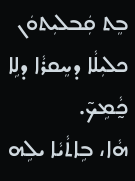ܒܸܬ ܩܲܒܠܝܼܬܘܿܢ ܟܠܝܼܠܵܐ ܕܚܸܩܪܵܐ ܕܠܹܐ ܟ̰ܵܡܹܟ̃.
ܗܵܐ، ܒܹܐܬܵܝܵܐ ܝܠܹܗ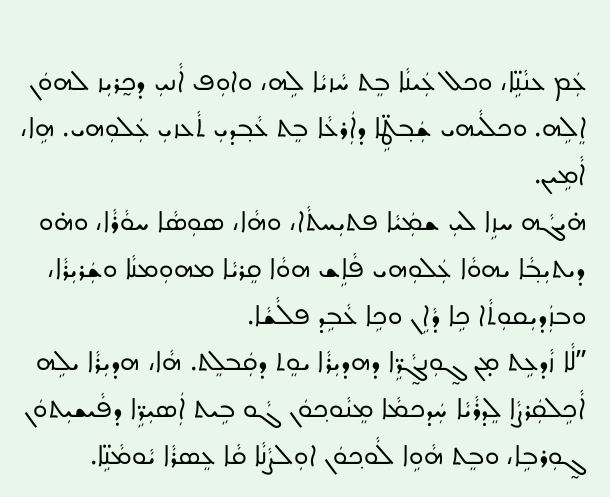ܥܲܡ ܥܢܵܢܹ̈ܐ، ܘܟܠ ܥܲܝܢܵܐ ܒܸܬ ܚܵܙܝܵܐ ܠܹܗ، ܘܐܘܼܦ ܐܵܢܝܼ ܕܟ̰ܪܝܼܙ ܠܗܘܿܢ ܐܸܠܹܗ. ܘܟܠܵܝܗ‌ܝ ܫܲܒ݂ܛܹ̈ܐ ܕܐܲܪܥܵܐ ܒܸܬ ܥܵܒ݂ܕܝܼ ܬܵܥܙܝܼ ܥܲܠܘܼܗ‌ܝ. ܗܹܐ، ܐܵܡܹܝܢ.
ܗ̇ܝܓܵܗ ܚܙܹܐ ܠܝܼ ܫܡܲܝܵܐ ܦܬܝܼܚܬܵ‌ܐ، ܘܗܵܐ، ܣܘܼܣܵܐ ܚܘܵܪܵܐ، ܘܗ̇ܘ ܕܝܬܝܼܒ݂ܵܐ ܝܗܘܵܐ ܥܲܠܘܼܗ‌ܝ ܦܵܐܹܫ ܗܘܵܐ ܩܸܪܝܵܐ ܡܗܘܼܡܢܵܐ ܘܫܲܪܝܼܪܵܐ، ܘܒܙܲܕܝܼܩܘܼܬܵ‌ܐ ܟܹܐ ܕܵܐܹܢ ܘܟܹܐ ܥܵܒܹܕ ܦܠܵܫܵܐ.
”ܠܵܐ ܙܵܕܥܹܬ ܡ̣ܢ ܓ̰ܘܼܢܓ̰ܵܪܹ̈ܐ ܕܗܕܝܼܪܵܐ ܝܘܸܬ ܕܩܲܒܠܸܬ. ܗܵܐ، ܗܕܝܼܪܵܐ ܝܠܹܗ ܐܵܟܹܠܩܲܪܨܵܐ ܠܸܕܪܵܝܵܐ ܚܲܕܟܡܵܐ ܡܸܢܵܘܟ݂ܘܿܢ ܓܵܘ ܒܹܝܬ ܐܲܣܝܼܪܹ̈ܐ ܕܦܵܝܫܝܼܬܘܿܢ ܓ̰ܘܼܪܒܹܐ، ܘܒܸܬ ܗܵܘܹܐ ܠܵܘܟ݂ܘܿܢ ܐܘܼܠܨܵܢܵܐ ܩܵܐ ܥܸܣܪܵܐ ܝܵܘܡܵܢܹ̈ܐ.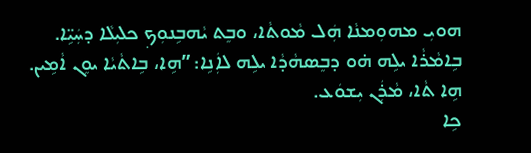ܗܘܝܼ ܡܗܘܼܡܢܵܐ ܗܲܠ ܡܵܘܬܵ‌ܐ، ܘܒܸܬ ܝܵܗܒܹܢܘܼܟ݂ ܟܠܝܼܠܵܐ ܕܚܲܝܹ̈ܐ.
ܒܹܐܡܵܪܵܐ ܝܠܹܗ ܗ̇ܘ ܕܒܸܣܗܵܕܵܐ ܝܠܹܗ ܠܐܲܢܹܐ: ”ܗܹܐ، ܒܹܐܬܵܝܵܐ ܝܘܸܢ ܐܵܡܹܝܢ. ܗܹܐ ܬܵ‌ܐ، ܡܵܪܲܢ ܝܼܫܘܿܥ.
ܟܹܐ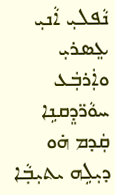ܢܵܦܠܝܼ ܐܵܢܝܼ ܥܸܣܪܝܼ ܘܐܲܪܒܲܥ ܚܘܵܪ̈ܕܸܩܢܹܐ ܩܲܕܡ ܗ̇ܘ ܕܝܼܠܹܗ ܝܬܝܼܒ݂ܵܐ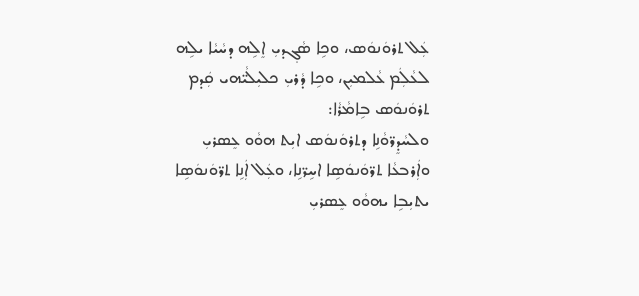ܥܲܠ ܬܪܘܿܢܘܿܣ، ܘܟܹܐ ܣܵܓ݂ܕܝܼ ܐܸܠܹܗ ܕܚܵܝܵܐ ܝܠܹܗ ܠܥܵܠܲܡ ܥܵܠܡܝܼܢ، ܘܟܹܐ ܕܵܪܝܼ ܟܠܝܼܠܵܝ̈ܗ‌ܝ ܩܲܕܡ ܬܪܘܿܢܘܿܣ ܒܹܐܡܵܪܵܐ:
ܘܠܚܵܕܸܪ̈ܘܵܢܹܐ ܕܬܪܘܿܢܘܿܣ ܐܝܼܬ ܗܘܵܘ ܥܸܣܪܝܼ ܘܐܲܪܒܥܵܐ ܬܪ̈ܘܿܢܘܿܣܹܐ ܐܚܹܪ̈ܢܹܐ، ܘܥܲܠ ܐܲܢܹܐ ܬܪ̈ܘܿܢܘܿܣܹܐ ܝܬܝܼܒܹܐ ܝܗܘܵܘ ܥܸܣܪܝܼ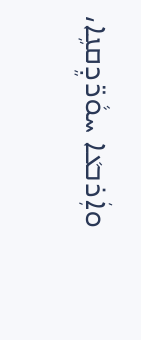ܘܐܲܪܒܥܵܐ ܚܘܵܪ̈ܕܸܩܢܹܐ،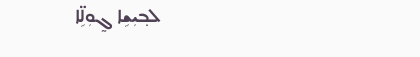ܠܒ݂ܝܼܫܹܐ ܓ̰ܘܼܠܹ̈ܐ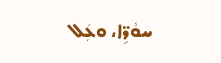ܚܘܵܪܹ̈ܐ، ܘܥܲܠ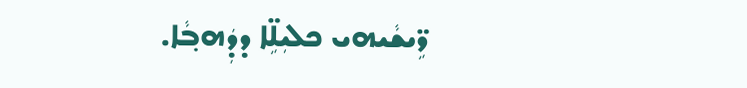ܪܹ̈ܝܫܵܝܗ‌ܝ ܟܠܝܼܠܹ̈ܐ ܕܕܲܗܒ݂ܵܐ.